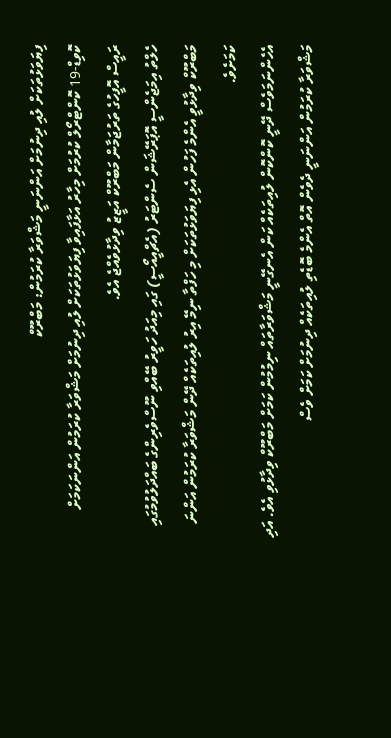ފިޔަވަޅުތަކަށް ލުއި ދިނުމަށް އަންނަނީ މަޝްވަރާ ކުރަމުން: މަބްރޫކް
ކޮވިޑް-19 ކޮންޓްރޯލް ކުރުމަށް މިހާރު އަޅާފައިވާ ފިޔަވަޅުތަކަށް ލުއި ދިނުމަށް މަޝްވަރާ ކުރަމުން އަންނަކަމަށް ރައީސް އޮފީހުގެ ތަރުޖަމާން މަބްރޫކް އަޒީޒު ވިދާޅުވެއްޖެ އެވެ.
ހެލްތު އިމަޖެންސީ އޮޕަރޭޝަން ސެންޓަރު (އެޗްއީއޯސީ) ގައި މިއަދު ހަވީރު ބޭއްވި ނޫސްވެރިންގެ ބައްދަލުވުމުގައި މަބްރޫކް ވިދާޅުވީ އެންމެ ފަހުން އެޅި ފިޔަވަޅުތަކަށް މި ހަފްތާ ނިމޭ އިރު ލުއިތަކެއް ދޭން މަޝްވަރާ ކުރަމުން އަންނަ ކަމަށެވެ.
އެހެންނަމަވެސް ދޭނީ ކޮންކޮން ލުއިތަކެއް ކަން އެނގޭނީ މަޝްވަރާތައް ނިމުމުން ކަމަށް މަބްރޫކް ވިދާޅުވި އެވެ. އަދި މަޝްވަރާ ކުރަމުން އަންނަނީ ދެވެން އޮތް އެންމެ ބޮޑެތި ލުއިތަކެއް ދިނުމަށް ކަމަށް ވެސް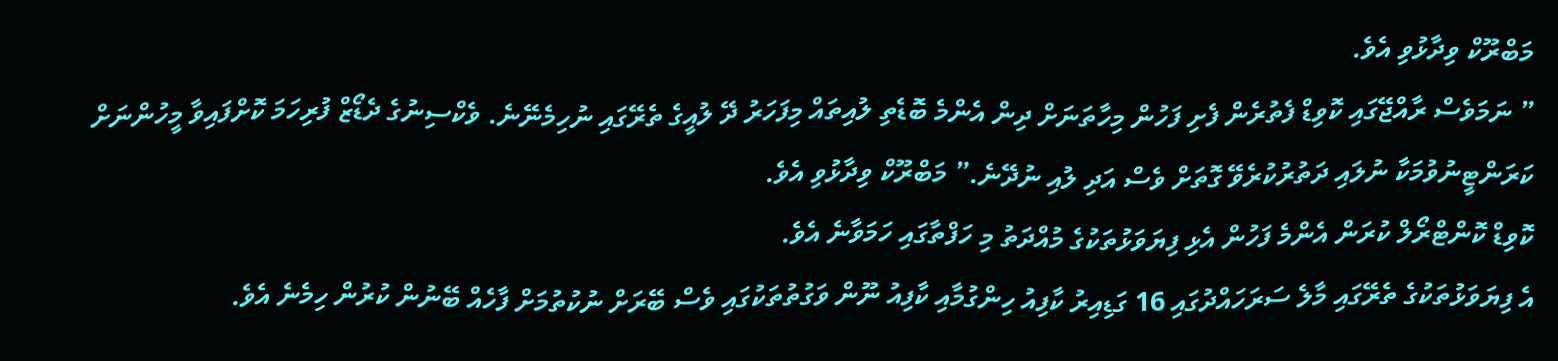މަބްރޫކް ވިދާޅުވި އެވެ.
” ނަމަވެސް ރާއްޖޭގައި ކޮވިޑް ފެތުރެން ފެށި ފަހުން މިހާތަނަށް ދިން އެންމެ ބޮޑެތި ލުއިތައް މިފަހަރު ދޭ ލުއީގެ ތެރޭގައި ނުހިމެނޭނެ. ވެކްސިނުގެ ދެޑޯޒް ފުރިހަމަ ކޮށްފައިވާ މީހުންނަށް ކަރަންޓީނުވުމަކާ ނުލައި ދަތުރުކުރެވޭ ގޮތަށް ވެސް އަދި ލުއި ނުދޭނެ.” މަބްރޫކް ވިދާޅުވި އެވެ.
ކޮވިޑް ކޮންޓްރޯލް ކުރަން އެންމެ ފަހުން އެޅި ފިޔަވަޅުތަކުގެ މުއްދަތު މި ހަފްތާގައި ހަމަވާނެ އެވެ.
އެ ފިޔަވަޅުތަކުގެ ތެރޭގައި މާލެ ސަރަހައްދުގައި 16 ގަޑިއިރު ކާފިއު ހިންގުމާއި ކާފިއު ނޫން ވަގުތުތަކުގައި ވެސް ބޭރަށް ނުކުތުމަށް ފާހެއް ބޭނުން ކުރުން ހިމެނެ އެވެ.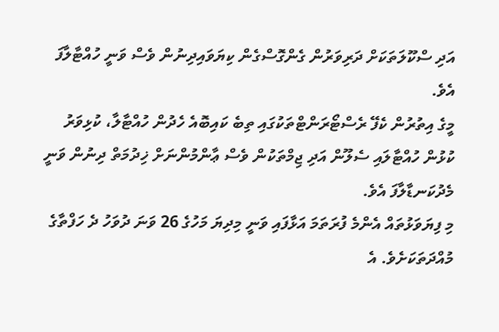އަދި ސްކޫލަތަކަށް ދަރިވަރުން ގެންގޮސްގެން ކިޔަވައިދިނުން ވެސް ވަނީ ހުއްޓާލާފަ އެވެ.
މީގެ އިތުރުން ކެފޭ ރެސްޓޯރަންޓްތަކުގައި ތިބެ ކައިބޮއެ ހެދުން ހުއްޓާލާ، ކުޅިވަރު ކުޅުން ހުއްޓާލައި ސެލޫން އަދި ޖިމްތަކުން ވެސް ޢާންމުންނަށް ޚިދުމަތް ދިނުން ވަނީ މެދުކަނޑާލާފަ އެވެ.
މި ފިޔަވަޅުތައް އެންމެ ފުރަތަމަ އަޅާފައި ވަނީ މިދިޔަ މަހުގެ 26 ވަނަ ދުވަހު ދެ ހަފްތާގެ މުއްދަތަކަށެވެ. އެ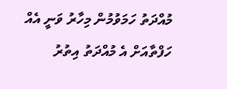މުއްދަތު ހަމަވުމުން މިހާރު ވަނީ އެއް ހަފްތާއަށް އެ މުއްދަތު އިތުރު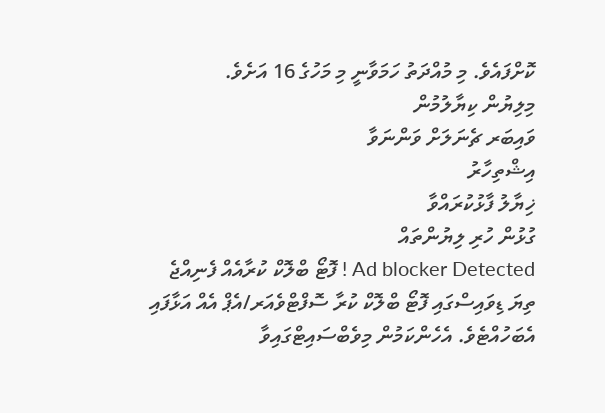ކޮށްފައެވެ. މި މުއްދަތު ހަމަވާނީ މި މަހުގެ 16 އަށެވެ.
މިލިޔުން ކިޔާލުމުން
ވައިބަރ ޗެނަލަށް ވަންނަވާ
އިޝްތިހާރު
ޚިޔާލު ފާޅުކުރައްވާ
ގުޅުން ހުރި ލިޔުންތައް
Ad blocker Detected ! ފޮޓޯ ބްލޮކް ކުރާއެއް ފެނިއްޖެ
ތިޔަ ޑިވައިސްގައި ފޮޓޯ ބްލޮކް ކުރާ ސޮފްޓްވެއަރ/އެޕް އެއް އަޅާފައި އެބަހުއްޓެވެ. އެހެންކަމުން މިވެބްސައިޓްގައިވާ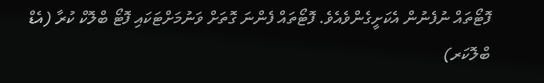ފޮޓޯތައް ނުފެނުން އެކަށީގެންވެއެވެ. ފޮޓޯތައް ފެންނަ ގޮތަށް ވަނުމަށްޓަކައި ފޮޓޯ ބްލޮކް ކުރާ (އެޑް ބްލޮކަރ)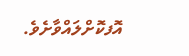އޮފކޮށްލައްވާށެވެ.